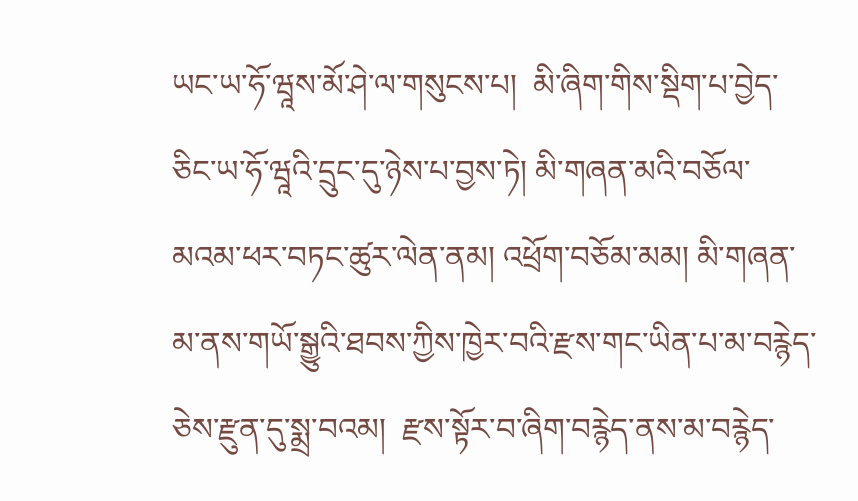ཡང་ཡ་ཧོ་ཝཱས་མོ་ཤེ་ལ་གསུངས་པ།  མི་ཞིག་གིས་སྡིག་པ་བྱེད་ཅིང་ཡ་ཧོ་ཝཱའི་དྲུང་དུ་ཉེས་པ་བྱས་ཏེ། མི་གཞན་མའི་བཅོལ་མའམ་ཕར་བཏང་ཚུར་ལེན་ནམ། འཕྲོག་བཅོམ་མམ། མི་གཞན་མ་ནས་གཡོ་སྒྱུའི་ཐབས་ཀྱིས་ཁྱེར་བའི་རྫས་གང་ཡིན་པ་མ་བརྙེད་ཅེས་རྫུན་དུ་སྨྲ་བའམ།  རྫས་སྟོར་བ་ཞིག་བརྙེད་ནས་མ་བརྙེད་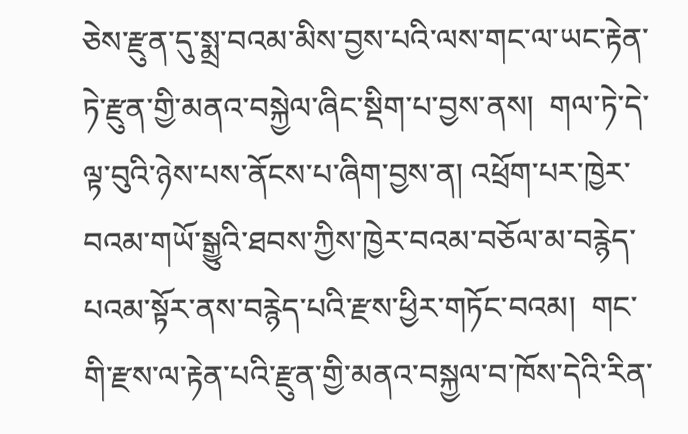ཅེས་རྫུན་དུ་སྨྲ་བའམ་མིས་བྱས་པའི་ལས་གང་ལ་ཡང་རྟེན་ཏེ་རྫུན་གྱི་མནའ་བསྐྱེལ་ཞིང་སྡིག་པ་བྱས་ནས།  གལ་ཏེ་དེ་ལྟ་བུའི་ཉེས་པས་ནོངས་པ་ཞིག་བྱས་ན། འཕྲོག་པར་ཁྱེར་བའམ་གཡོ་སྒྱུའི་ཐབས་ཀྱིས་ཁྱེར་བའམ་བཅོལ་མ་བརྙེད་པའམ་སྟོར་ནས་བརྙེད་པའི་རྫས་ཕྱིར་གཏོང་བའམ།  གང་གི་རྫས་ལ་རྟེན་པའི་རྫུན་གྱི་མནའ་བསྐྱལ་བ་ཁོས་དེའི་རིན་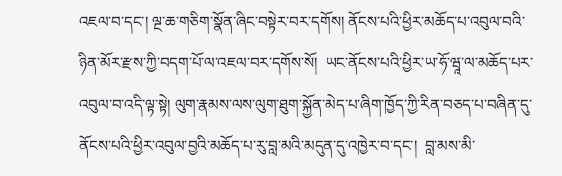འཇལ་བ་དང་། ལྔ་ཆ་གཅིག་སྣོན་ཞིང་བསྟེར་བར་དགོས། ནོངས་པའི་ཕྱིར་མཆོད་པ་འབུལ་བའི་ཉིན་མོར་རྫས་ཀྱི་བདག་པོ་ལ་འཇལ་བར་དགོས་སོ།  ཡང་ནོངས་པའི་ཕྱིར་ཡ་ཧོ་ཝཱ་ལ་མཆོད་པར་འབུལ་བ་འདི་ལྟ་སྟེ། ལུག་རྣམས་ལས་ལུག་ཐུག་སྐྱོན་མེད་པ་ཞིག་ཁྱོད་ཀྱི་རིན་བཅད་པ་བཞིན་དུ་ནོངས་པའི་ཕྱིར་འབུལ་བྱའི་མཆོད་པ་རུ་བླ་མའི་མདུན་དུ་འཁྱེར་བ་དང་།  བླ་མས་མི་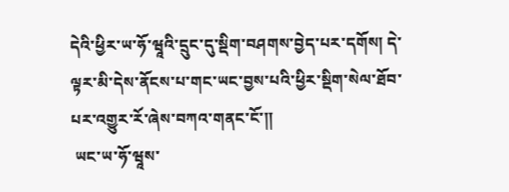དེའི་ཕྱིར་ཡ་ཧོ་ཝཱའི་དྲུང་དུ་སྡིག་བཤགས་བྱེད་པར་དགོས། དེ་ལྟར་མི་དེས་ནོངས་པ་གང་ཡང་བྱས་པའི་ཕྱིར་སྡིག་སེལ་ཐོབ་པར་འགྱུར་རོ་ཞེས་བཀའ་གནང་ངོ་༎
 ཡང་ཡ་ཧོ་ཝཱས་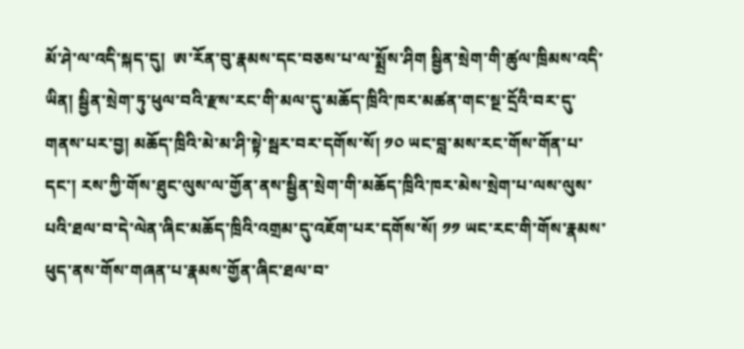མོ་ཤེ་ལ་འདི་སྐད་དུ།  ཨ་རོན་བུ་རྣམས་དང་བཅས་པ་ལ་སྨྲོས་ཤིག སྦྱིན་སྲེག་གི་ཚུལ་ཁྲིམས་འདི་ཡིན། སྦྱིན་སྲེག་ཏུ་ཕུལ་བའི་རྫས་རང་གི་མལ་དུ་མཆོད་ཁྲིའི་ཁར་མཚན་གང་སྔ་དྲོའི་བར་དུ་གནས་པར་བྱ། མཆོད་ཁྲིའི་མེ་མ་ཤི་སྟེ་སྦར་བར་དགོས་སོ། ༡༠ ཡང་བླ་མས་རང་གོས་གོན་པ་དང་། རས་ཀྱི་གོས་ཐུང་ལུས་ལ་གྱོན་ནས་སྦྱིན་སྲེག་གི་མཆོད་ཁྲིའི་ཁར་མེས་སྲེག་པ་ལས་ལུས་པའི་ཐལ་བ་དེ་ལེན་ཞིང་མཆོད་ཁྲིའི་འགྲམ་དུ་འཇོག་པར་དགོས་སོ། ༡༡ ཡང་རང་གི་གོས་རྣམས་ཕུད་ནས་གོས་གཞན་པ་རྣམས་གྱོན་ཞིང་ཐལ་བ་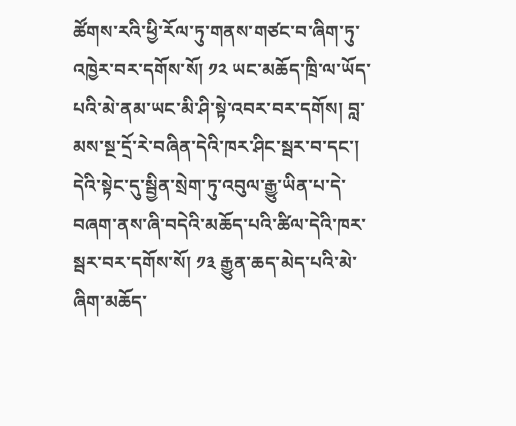ཚོགས་རའི་ཕྱི་རོལ་ཏུ་གནས་གཙང་བ་ཞིག་ཏུ་འཁྱེར་བར་དགོས་སོ། ༡༢ ཡང་མཆོད་ཁྲི་ལ་ཡོད་པའི་མེ་ནམ་ཡང་མི་ཤི་སྟེ་འབར་བར་དགོས། བླ་མས་སྔ་དྲོ་རེ་བཞིན་དེའི་ཁར་ཤིང་སྦར་བ་དང་། དེའི་སྟེང་དུ་སྦྱིན་སྲེག་ཏུ་འབུལ་རྒྱུ་ཡིན་པ་དེ་བཞག་ནས་ཞི་བདེའི་མཆོད་པའི་ཚིལ་དེའི་ཁར་སྦར་བར་དགོས་སོ། ༡༣ རྒྱུན་ཆད་མེད་པའི་མེ་ཞིག་མཆོད་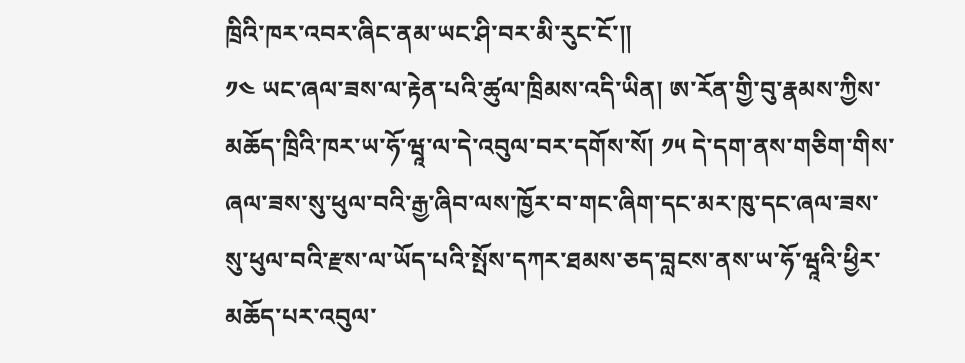ཁྲིའི་ཁར་འབར་ཞིང་ནམ་ཡང་ཤི་བར་མི་རུང་ངོ་༎
༡༤ ཡང་ཞལ་ཟས་ལ་རྟེན་པའི་ཚུལ་ཁྲིམས་འདི་ཡིན། ཨ་རོན་གྱི་བུ་རྣམས་ཀྱིས་མཆོད་ཁྲིའི་ཁར་ཡ་ཧོ་ཝཱ་ལ་དེ་འབུལ་བར་དགོས་སོ། ༡༥ དེ་དག་ནས་གཅིག་གིས་ཞལ་ཟས་སུ་ཕུལ་བའི་རྒྱ་ཞིབ་ལས་ཁྱོར་བ་གང་ཞིག་དང་མར་ཁུ་དང་ཞལ་ཟས་སུ་ཕུལ་བའི་རྫས་ལ་ཡོད་པའི་སྤོས་དཀར་ཐམས་ཅད་བླངས་ནས་ཡ་ཧོ་ཝཱའི་ཕྱིར་མཆོད་པར་འབུལ་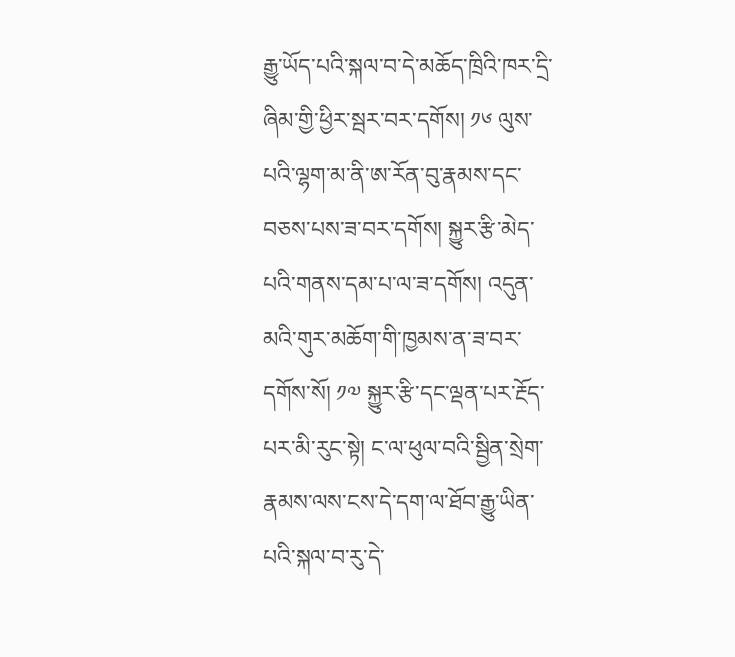རྒྱུ་ཡོད་པའི་སྐལ་བ་དེ་མཆོད་ཁྲིའི་ཁར་དྲི་ཞིམ་གྱི་ཕྱིར་སྦར་བར་དགོས། ༡༦ ལུས་པའི་ལྷག་མ་ནི་ཨ་རོན་བུ་རྣམས་དང་བཅས་པས་ཟ་བར་དགོས། སྐྱུར་རྩི་མེད་པའི་གནས་དམ་པ་ལ་ཟ་དགོས། འདུན་མའི་གུར་མཆོག་གི་ཁྱམས་ན་ཟ་བར་དགོས་སོ། ༡༧ སྐྱུར་རྩི་དང་ལྡན་པར་རྔོད་པར་མི་རུང་སྟེ། ང་ལ་ཕུལ་བའི་སྦྱིན་སྲེག་རྣམས་ལས་ངས་དེ་དག་ལ་ཐོབ་རྒྱུ་ཡིན་པའི་སྐལ་བ་རུ་དེ་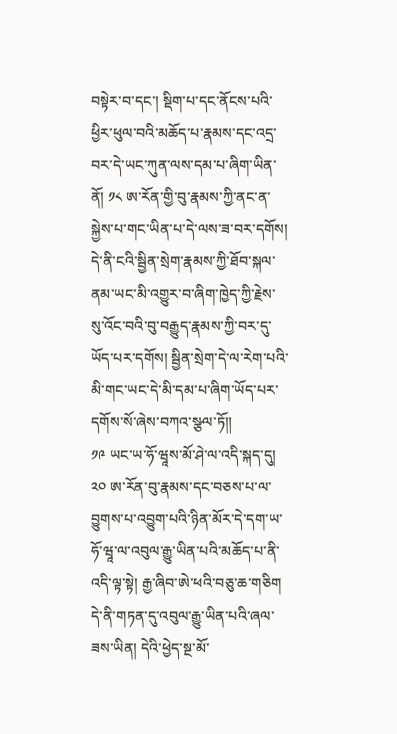བསྟེར་བ་དང་། སྡིག་པ་དང་ནོངས་པའི་ཕྱིར་ཕུལ་བའི་མཆོད་པ་རྣམས་དང་འདྲ་བར་དེ་ཡང་ཀུན་ལས་དམ་པ་ཞིག་ཡིན་ནོ། ༡༨ ཨ་རོན་གྱི་བུ་རྣམས་ཀྱི་ནང་ན་སྐྱེས་པ་གང་ཡིན་པ་དེ་ལས་ཟ་བར་དགོས། དེ་ནི་ངའི་སྦྱིན་སྲེག་རྣམས་ཀྱི་ཐོབ་སྐལ་ནམ་ཡང་མི་འགྱུར་བ་ཞིག་ཁྱེད་ཀྱི་རྗེས་སུ་འོང་བའི་བུ་བརྒྱུད་རྣམས་ཀྱི་བར་དུ་ཡོད་པར་དགོས། སྦྱིན་སྲེག་དེ་ལ་རེག་པའི་མི་གང་ཡང་དེ་མི་དམ་པ་ཞིག་ཡོད་པར་དགོས་སོ་ཞེས་བཀའ་སྩལ་ཏོ༎
༡༩ ཡང་ཡ་ཧོ་ཝཱས་མོ་ཤེ་ལ་འདི་སྐད་དུ། ༢༠ ཨ་རོན་བུ་རྣམས་དང་བཅས་པ་ལ་བྱུགས་པ་འབྱུག་པའི་ཉིན་མོར་དེ་དག་ཡ་ཧོ་ཝཱ་ལ་འབུལ་རྒྱུ་ཡིན་པའི་མཆོད་པ་ནི་འདི་ལྟ་སྟེ། རྒྱ་ཞིབ་ཨེ་ཕའི་བཅུ་ཆ་གཅིག དེ་ནི་གཏན་དུ་འབུལ་རྒྱུ་ཡིན་པའི་ཞལ་ཟས་ཡིན། དེའི་ཕྱེད་སྔ་མོ་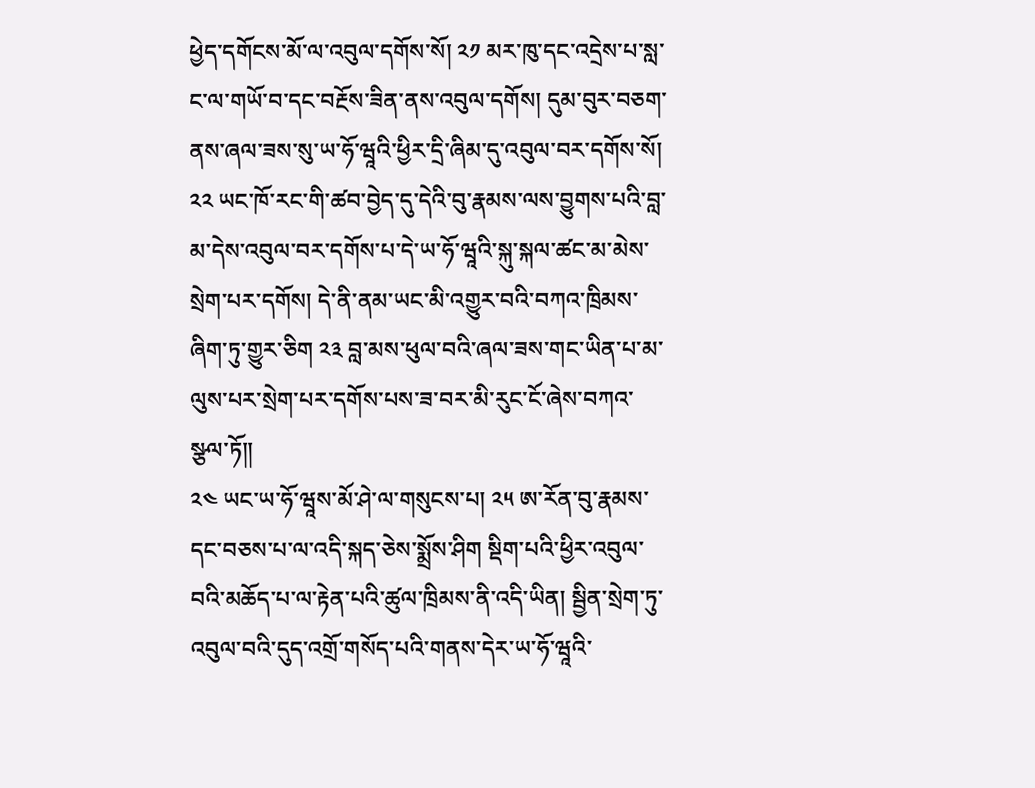ཕྱེད་དགོངས་མོ་ལ་འབུལ་དགོས་སོ། ༢༡ མར་ཁུ་དང་འདྲེས་པ་སླ་ང་ལ་གཡོ་བ་དང་བརྔོས་ཟིན་ནས་འབུལ་དགོས། དུམ་བུར་བཅག་ནས་ཞལ་ཟས་སུ་ཡ་ཧོ་ཝཱའི་ཕྱིར་དྲི་ཞིམ་དུ་འབུལ་བར་དགོས་སོ། ༢༢ ཡང་ཁོ་རང་གི་ཚབ་བྱེད་དུ་དེའི་བུ་རྣམས་ལས་བྱུགས་པའི་བླ་མ་དེས་འབུལ་བར་དགོས་པ་དེ་ཡ་ཧོ་ཝཱའི་སྐུ་སྐལ་ཚང་མ་མེས་སྲེག་པར་དགོས། དེ་ནི་ནམ་ཡང་མི་འགྱུར་བའི་བཀའ་ཁྲིམས་ཞིག་ཏུ་གྱུར་ཅིག ༢༣ བླ་མས་ཕུལ་བའི་ཞལ་ཟས་གང་ཡིན་པ་མ་ལུས་པར་སྲེག་པར་དགོས་པས་ཟ་བར་མི་རུང་ངོ་ཞེས་བཀའ་སྩལ་ཏོ༎
༢༤ ཡང་ཡ་ཧོ་ཝཱས་མོ་ཤེ་ལ་གསུངས་པ། ༢༥ ཨ་རོན་བུ་རྣམས་དང་བཅས་པ་ལ་འདི་སྐད་ཅེས་སྨྲོས་ཤིག སྡིག་པའི་ཕྱིར་འབུལ་བའི་མཆོད་པ་ལ་རྟེན་པའི་ཚུལ་ཁྲིམས་ནི་འདི་ཡིན། སྦྱིན་སྲེག་ཏུ་འབུལ་བའི་དུད་འགྲོ་གསོད་པའི་གནས་དེར་ཡ་ཧོ་ཝཱའི་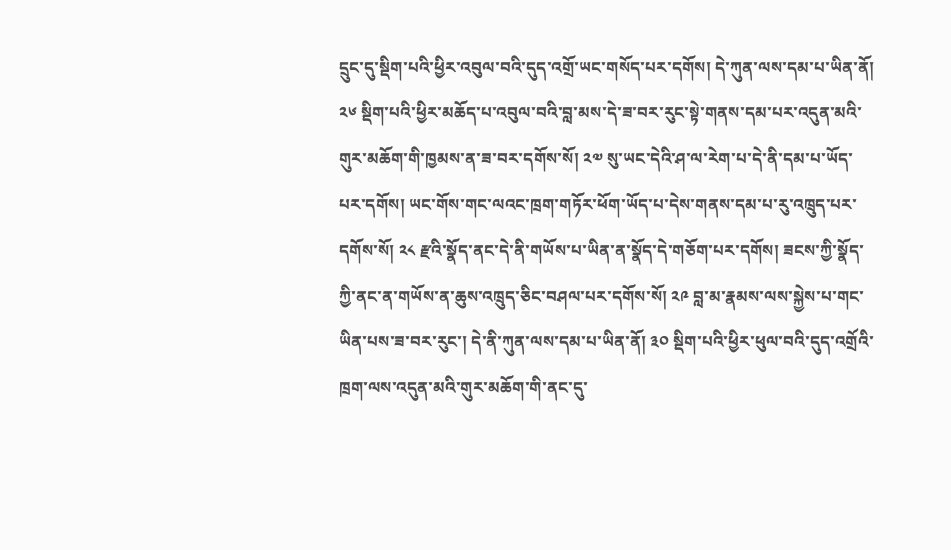དྲུང་དུ་སྡིག་པའི་ཕྱིར་འབུལ་བའི་དུད་འགྲོ་ཡང་གསོད་པར་དགོས། དེ་ཀུན་ལས་དམ་པ་ཡིན་ནོ། ༢༦ སྡིག་པའི་ཕྱིར་མཆོད་པ་འབུལ་བའི་བླ་མས་དེ་ཟ་བར་རུང་སྟེ་གནས་དམ་པར་འདུན་མའི་གུར་མཆོག་གི་ཁྱམས་ན་ཟ་བར་དགོས་སོ། ༢༧ སུ་ཡང་དེའི་ཤ་ལ་རེག་པ་དེ་ནི་དམ་པ་ཡོད་པར་དགོས། ཡང་གོས་གང་ལའང་ཁྲག་གཏོར་ཕོག་ཡོད་པ་དེས་གནས་དམ་པ་རུ་འཁྲུད་པར་དགོས་སོ། ༢༨ རྫའི་སྣོད་ནང་དེ་ནི་གཡོས་པ་ཡིན་ན་སྣོད་དེ་གཅོག་པར་དགོས། ཟངས་ཀྱི་སྣོད་ཀྱི་ནང་ན་གཡོས་ན་ཆུས་འཁྲུད་ཅིང་བཤལ་པར་དགོས་སོ། ༢༩ བླ་མ་རྣམས་ལས་སྐྱེས་པ་གང་ཡིན་པས་ཟ་བར་རུང་། དེ་ནི་ཀུན་ལས་དམ་པ་ཡིན་ནོ། ༣༠ སྡིག་པའི་ཕྱིར་ཕུལ་བའི་དུད་འགྲོའི་ཁྲག་ལས་འདུན་མའི་གུར་མཆོག་གི་ནང་དུ་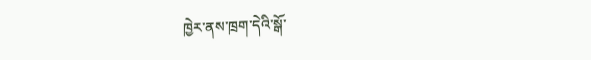ཁྱེར་ནས་ཁྲག་དེའི་སྒོ་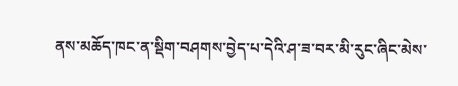ནས་མཆོད་ཁང་ན་སྡིག་བཤགས་བྱེད་པ་དེའི་ཤ་ཟ་བར་མི་རུང་ཞིང་མེས་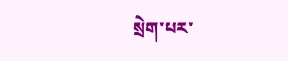སྲེག་པར་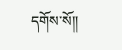དགོས་སོ༎